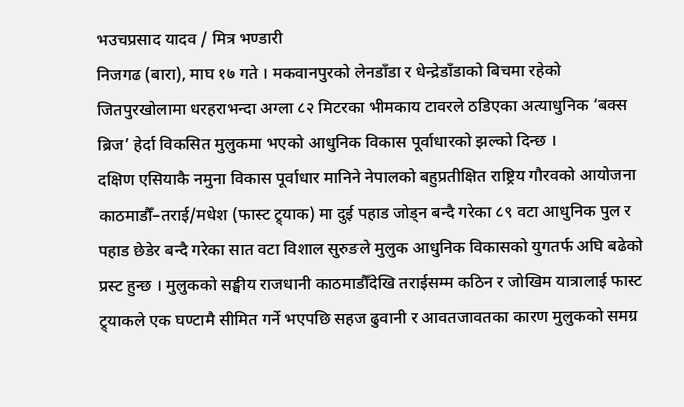भउचप्रसाद यादव / मित्र भण्डारी
निजगढ (बारा), माघ १७ गते । मकवानपुरको लेनडाँडा र धेन्द्रेडाँडाको बिचमा रहेको जितपुरखोलामा धरहराभन्दा अग्ला ८२ मिटरका भीमकाय टावरले ठडिएका अत्याधुनिक ‘बक्स ब्रिज’ हेर्दा विकसित मुलुकमा भएको आधुनिक विकास पूर्वाधारको झल्को दिन्छ ।
दक्षिण एसियाकै नमुना विकास पूर्वाधार मानिने नेपालको बहुप्रतीक्षित राष्ट्रिय गौरवको आयोजना काठमाडौँ–तराई/मधेश (फास्ट ट्र्याक) मा दुई पहाड जोड्न बन्दै गरेका ८९ वटा आधुनिक पुल र पहाड छेडेर बन्दै गरेका सात वटा विशाल सुरुङले मुलुक आधुनिक विकासको युगतर्फ अघि बढेको प्रस्ट हुन्छ । मुलुकको सङ्घीय राजधानी काठमाडौँदेखि तराईसम्म कठिन र जोखिम यात्रालाई फास्ट ट्र्याकले एक घण्टामै सीमित गर्ने भएपछि सहज ढुवानी र आवतजावतका कारण मुलुकको समग्र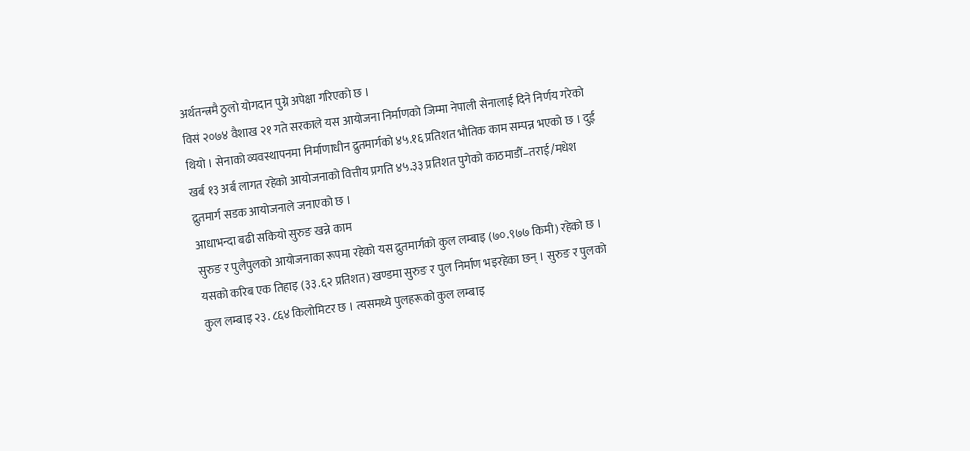अर्थतन्त्रमै ठुलो योगदान पुग्ने अपेक्षा गरिएको छ ।
विसं २०७४ वैशाख २१ गते सरकाले यस आयोजना निर्माणको जिम्मा नेपाली सेनालाई दिने निर्णय गरेको थियो । सेनाको व्यवस्थापनमा निर्माणाधीन द्रुतमार्गको ४५.१६ प्रतिशत भौतिक काम सम्पन्न भएको छ । दुई खर्ब १३ अर्ब लागत रहेको आयोजनाको वित्तीय प्रगति ४५.३३ प्रतिशत पुगेको काठमाडौँ–तराई/मधेश द्रुतमार्ग सडक आयोजनाले जनाएको छ ।
आधाभन्दा बढी सकियो सुरुङ खन्ने काम
सुरुङ र पुलैपुलको आयोजनाका रूपमा रहेको यस द्रुतमार्गको कुल लम्बाइ (७०.९७७ किमी) रहेको छ । यसको करिब एक तिहाइ (३३.६२ प्रतिशत) खण्डमा सुरुङ र पुल निर्माण भइरहेका छन् । सुरुङ र पुलको कुल लम्बाइ २३. ८६४ किलोमिटर छ । त्यसमध्ये पुलहरूको कुल लम्बाइ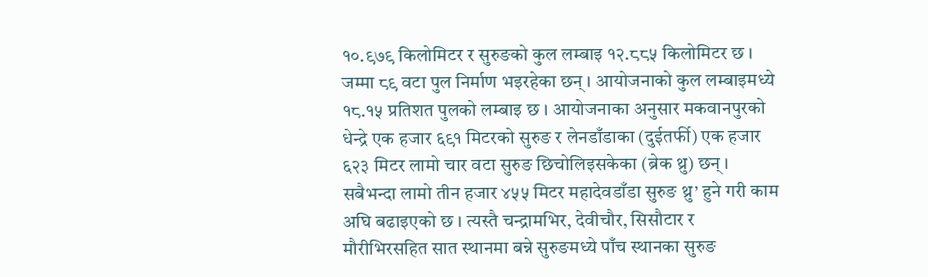१०.९७९ किलोमिटर र सुरुङको कुल लम्बाइ १२.८८५ किलोमिटर छ । जम्मा ८९ वटा पुल निर्माण भइरहेका छन् । आयोजनाको कुल लम्बाइमध्ये १८.१५ प्रतिशत पुलको लम्बाइ छ । आयोजनाका अनुसार मकवानपुरको धेन्द्रे एक हजार ६९१ मिटरको सुरुङ र लेनडाँडाका (दुईतर्फी) एक हजार ६२३ मिटर लामो चार वटा सुरुङ छिचोलिइसकेका (ब्रेक थ्रु) छन् ।
सबैभन्दा लामो तीन हजार ४५५ मिटर महादेवडाँडा सुरुङ थ्रु’ हुने गरी काम अघि बढाइएको छ । त्यस्तै चन्द्रामभिर, देवीचौर, सिसौटार र मौरीभिरसहित सात स्थानमा बन्ने सुरुङमध्ये पाँच स्थानका सुरुङ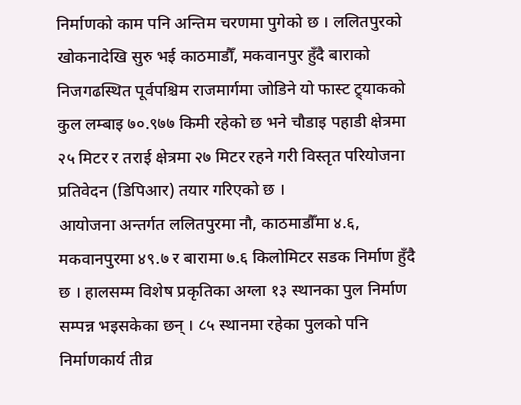निर्माणको काम पनि अन्तिम चरणमा पुगेको छ । ललितपुरको खोकनादेखि सुरु भई काठमाडौँ, मकवानपुर हुँदै बाराको निजगढस्थित पूर्वपश्चिम राजमार्गमा जोडिने यो फास्ट ट्र्याकको कुल लम्बाइ ७०.९७७ किमी रहेको छ भने चौडाइ पहाडी क्षेत्रमा २५ मिटर र तराई क्षेत्रमा २७ मिटर रहने गरी विस्तृत परियोजना प्रतिवेदन (डिपिआर) तयार गरिएको छ ।
आयोजना अन्तर्गत ललितपुरमा नौ, काठमाडौँमा ४.६, मकवानपुरमा ४९.७ र बारामा ७.६ किलोमिटर सडक निर्माण हुँदै छ । हालसम्म विशेष प्रकृतिका अग्ला १३ स्थानका पुल निर्माण सम्पन्न भइसकेका छन् । ८५ स्थानमा रहेका पुलको पनि निर्माणकार्य तीव्र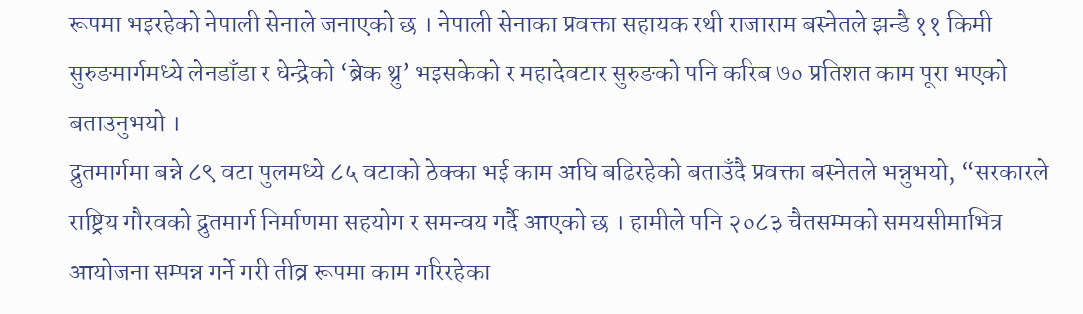रूपमा भइरहेको नेपाली सेनाले जनाएको छ । नेपाली सेनाका प्रवक्ता सहायक रथी राजाराम बस्नेतले झन्डै ११ किमी सुरुङमार्गमध्ये लेनडाँडा र धेन्द्रेको ‘ब्रेक थ्रु’ भइसकेको र महादेवटार सुरुङको पनि करिब ७० प्रतिशत काम पूरा भएको बताउनुभयो ।
द्रुतमार्गमा बन्ने ८९ वटा पुलमध्ये ८५ वटाको ठेक्का भई काम अघि बढिरहेको बताउँदै प्रवक्ता बस्नेतले भन्नुभयो, “सरकारले राष्ट्रिय गौरवको द्रुतमार्ग निर्माणमा सहयोग र समन्वय गर्दै आएको छ । हामीले पनि २०८३ चैतसम्मको समयसीमाभित्र आयोजना सम्पन्न गर्ने गरी तीव्र रूपमा काम गरिरहेका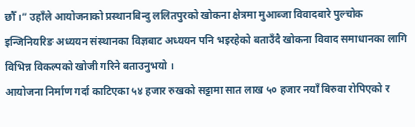छौँ ।” उहाँले आयोजनाको प्रस्थानबिन्दु ललितपुरको खोकना क्षेत्रमा मुआब्जा विवादबारे पुल्चोक इन्जिनियरिङ अध्ययन संस्थानका विज्ञबाट अध्ययन पनि भइरहेको बताउँदै खोकना विवाद समाधानका लागि विभिन्न विकल्पको खोजी गरिने बताउनुभयो ।
आयोजना निर्माण गर्दा काटिएका ५४ हजार रुखको सट्टामा सात लाख ५० हजार नयाँ बिरुवा रोपिएको र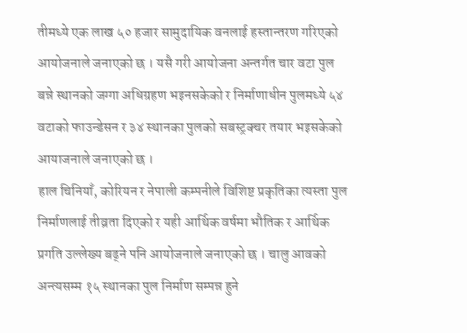तीमध्ये एक लाख ५० हजार सामुदायिक वनलाई हस्तान्तरण गरिएको आयोजनाले जनाएको छ । यसै गरी आयोजना अन्तर्गत चार वटा पुल बन्ने स्थानको जग्गा अधिग्रहण भइनसकेको र निर्माणाधीन पुलमध्ये ५४ वटाको फाउन्डेसन र ३४ स्थानका पुलको सबस्ट्रक्चर तयार भइसकेको आयाजनाले जनाएको छ ।
हाल चिनियाँ, कोरियन र नेपाली कम्पनीले विशिष्ट प्रकृतिका त्यस्ता पुल निर्माणलाई तीव्रता दिएको र यही आर्थिक वर्षमा भौतिक र आर्थिक प्रगति उल्लेख्य बढ्ने पनि आयोजनाले जनाएको छ । चालु आवको अन्त्यसम्म १५ स्थानका पुल निर्माण सम्पन्न हुने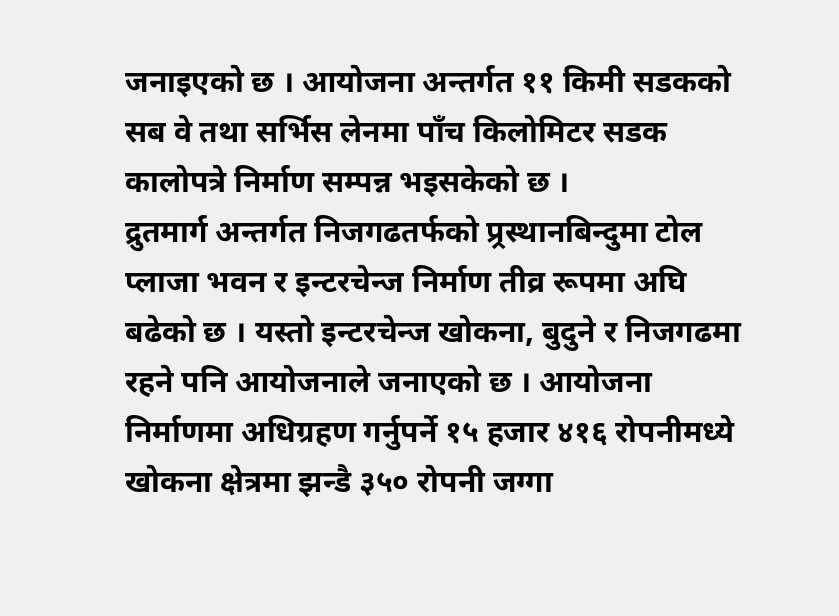जनाइएको छ । आयोजना अन्तर्गत ११ किमी सडकको सब वे तथा सर्भिस लेनमा पाँच किलोमिटर सडक कालोपत्रे निर्माण सम्पन्न भइसकेको छ ।
द्रुतमार्ग अन्तर्गत निजगढतर्फको प्र्रस्थानबिन्दुमा टोल प्लाजा भवन र इन्टरचेन्ज निर्माण तीव्र रूपमा अघि बढेको छ । यस्तो इन्टरचेन्ज खोकना, बुदुने र निजगढमा रहने पनि आयोजनाले जनाएको छ । आयोजना निर्माणमा अधिग्रहण गर्नुपर्ने १५ हजार ४१६ रोपनीमध्ये खोकना क्षेत्रमा झन्डै ३५० रोपनी जग्गा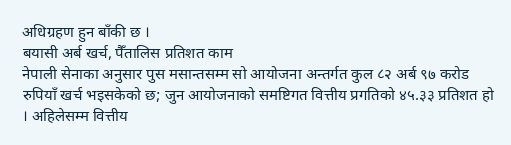अधिग्रहण हुन बाँकी छ ।
बयासी अर्ब खर्च, पैँतालिस प्रतिशत काम
नेपाली सेनाका अनुसार पुस मसान्तसम्म सो आयोजना अन्तर्गत कुल ८२ अर्ब ९७ करोड रुपियाँ खर्च भइसकेको छ; जुन आयोजनाको समष्टिगत वित्तीय प्रगतिको ४५.३३ प्रतिशत हो । अहिलेसम्म वित्तीय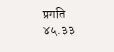प्रगति ४५.३३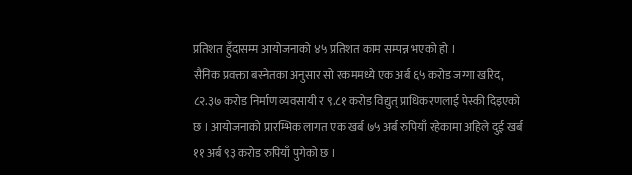प्रतिशत हुँदासम्म आयोजनाको ४५ प्रतिशत काम सम्पन्न भएको हो ।
सैनिक प्रवक्ता बस्नेतका अनुसार सो रकममध्ये एक अर्ब ६५ करोड जग्गा खरिद, ८२.३७ करोड निर्माण व्यवसायी र ९.८१ करोड विद्युत् प्राधिकरणलाई पेस्की दिइएको छ । आयोजनाको प्रारम्भिक लागत एक खर्ब ७५ अर्ब रुपियाँ रहेकामा अहिले दुई खर्ब ११ अर्ब ९३ करोड रुपियाँ पुगेको छ ।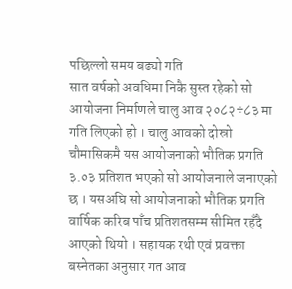पछिल्लो समय बढ्यो गति
सात वर्षको अवधिमा निकै सुस्त रहेको सो आयोजना निर्माणले चालु आव २०८२÷८३ मा गति लिएको हो । चालु आवको दोस्रो चौमासिकमै यस आयोजनाको भौतिक प्रगति ३.०३ प्रतिशत भएको सो आयोजनाले जनाएको छ । यसअघि सो आयोजनाको भौतिक प्रगति वार्षिक करिब पाँच प्रतिशतसम्म सीमित रहँदै आएको थियो । सहायक रथी एवं प्रवक्ता बस्नेतका अनुसार गत आव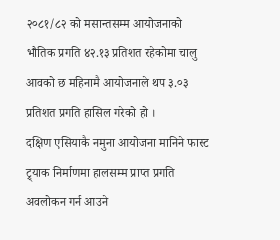२०८१/८२ को मसान्तसम्म आयोजनाको भौतिक प्रगति ४२.१३ प्रतिशत रहेकोमा चालु आवको छ महिनामै आयोजनाले थप ३.०३ प्रतिशत प्रगति हासिल गरेको हो ।
दक्षिण एसियाकै नमुना आयोजना मानिने फास्ट ट्र्याक निर्माणमा हालसम्म प्राप्त प्रगति अवलोकन गर्न आउने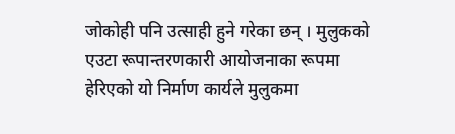जोकोही पनि उत्साही हुने गरेका छन् । मुलुकको एउटा रूपान्तरणकारी आयोजनाका रूपमा हेरिएको यो निर्माण कार्यले मुलुकमा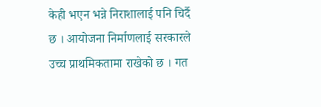केही भएन भन्ने निराशालाई पनि चिर्दै छ । आयोजना निर्माणलाई सरकारले उच्च प्राथमिकतामा राखेको छ । गत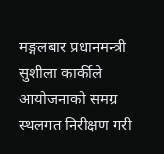मङ्गलबार प्रधानमन्त्री सुशीला कार्कीले आयोजनाको समग्र स्थलगत निरीक्षण गरी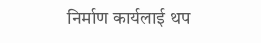निर्माण कार्यलाई थप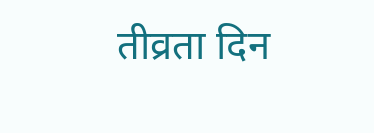तीव्रता दिन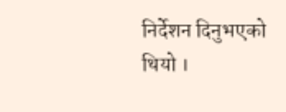निर्देशन दिनुभएको थियो ।